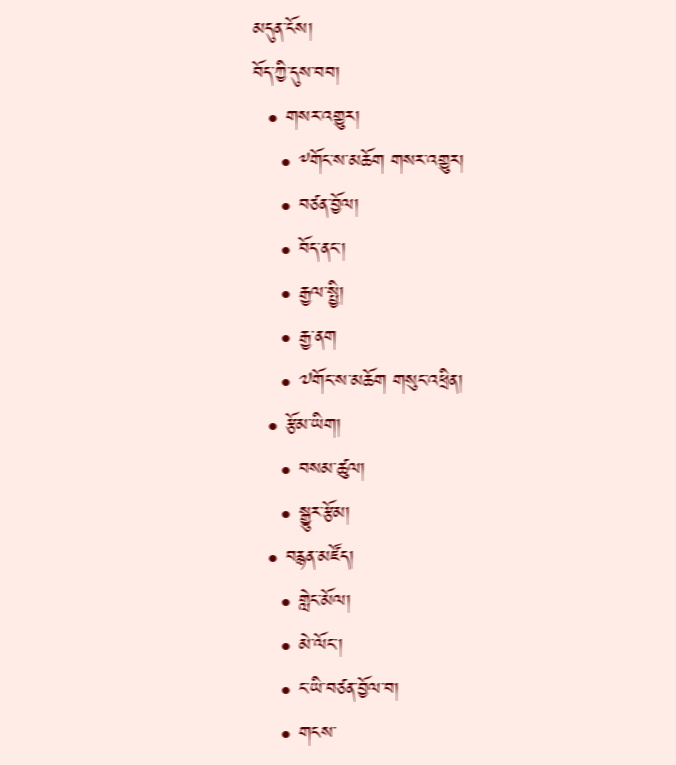མདུན་ངོས།
བོད་ཀྱི་དུས་བབ།
  • གསར་འགྱུར།
    • ༸གོང་ས་མཆོག གསར་འགྱུར།
    • བཙན་བྱོལ།
    • བོད་ནང་།
    • རྒྱལ་སྤྱི།
    • རྒྱ་ནག
    • ༧གོང་ས་མཆོག གསུང་འཕྲིན།
  • རྩོམ་ཡིག།
    • བསམ་ཚུལ།
    • སྒྱུར་རྩོམ།
  • བརྙན་མཛོད།
    • གླེང་མོལ།
    • མེ་ལོང་།
    • ང་ཡི་བཙན་བྱོལ་བ།
    • གངས་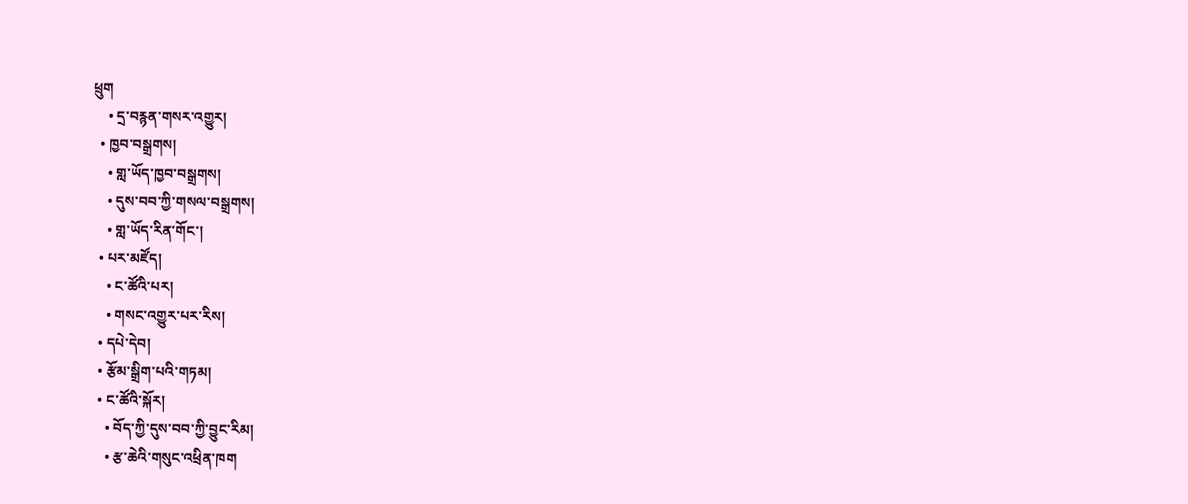ཕྲུག
    • དྲ་བརྙན་གསར་འགྱུར།
  • ཁྱབ་བསྒྲགས།
    • གླ་ཡོད་ཁྱབ་བསྒྲགས།
    • དུས་བབ་ཀྱི་གསལ་བསྒྲགས།
    • གླ་ཡོད་རིན་གོང་།
  • པར་མཛོད།
    • ང་ཚོའི་པར།
    • གསང་འགྱུར་པར་རིས།
  • དཔེ་དེབ།
  • རྩོམ་སྒྲིག་པའི་གཏམ།
  • ང་ཚོའི་སྐོར།
    • བོད་ཀྱི་དུས་བབ་ཀྱི་བྱུང་རིམ།
    • རྩ་ཆེའི་གསུང་འཕྲིན་ཁག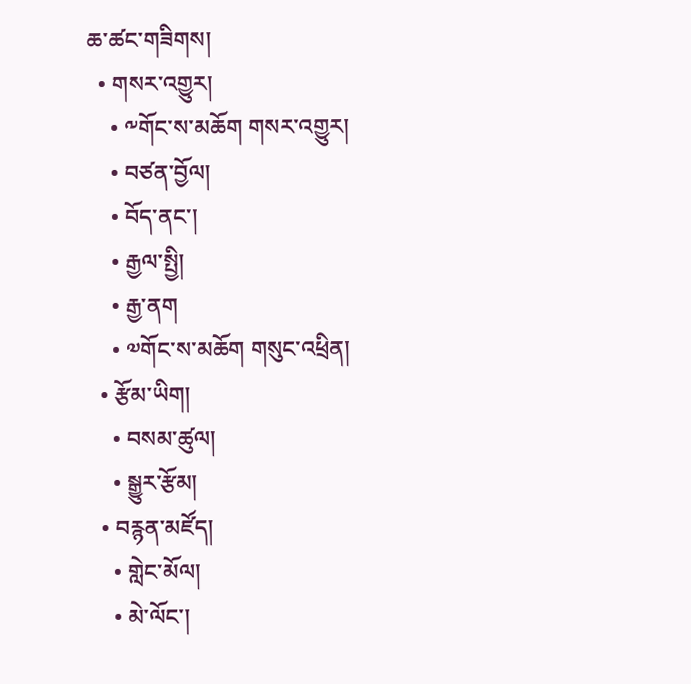ཆ་ཚང་གཟིགས།
  • གསར་འགྱུར།
    • ༸གོང་ས་མཆོག གསར་འགྱུར།
    • བཙན་བྱོལ།
    • བོད་ནང་།
    • རྒྱལ་སྤྱི།
    • རྒྱ་ནག
    • ༧གོང་ས་མཆོག གསུང་འཕྲིན།
  • རྩོམ་ཡིག།
    • བསམ་ཚུལ།
    • སྒྱུར་རྩོམ།
  • བརྙན་མཛོད།
    • གླེང་མོལ།
    • མེ་ལོང་།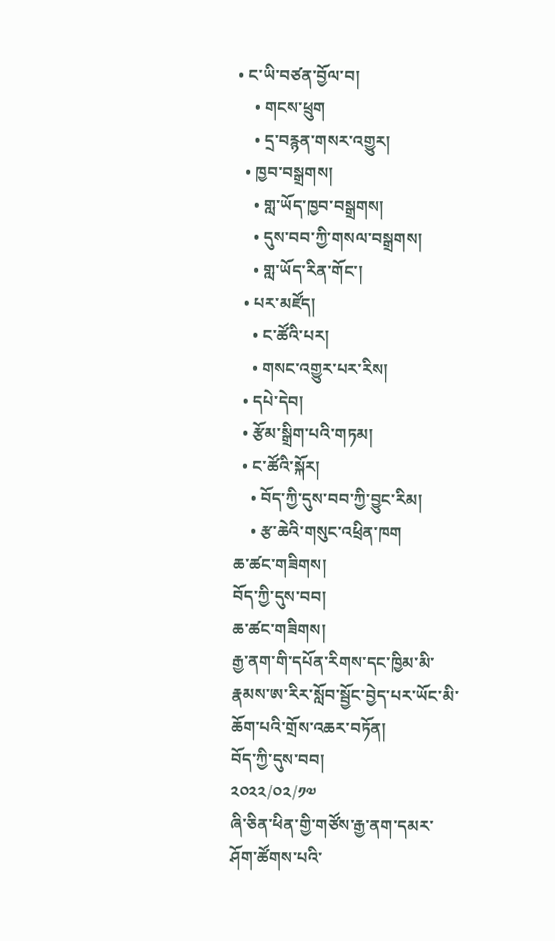• ང་ཡི་བཙན་བྱོལ་བ།
    • གངས་ཕྲུག
    • དྲ་བརྙན་གསར་འགྱུར།
  • ཁྱབ་བསྒྲགས།
    • གླ་ཡོད་ཁྱབ་བསྒྲགས།
    • དུས་བབ་ཀྱི་གསལ་བསྒྲགས།
    • གླ་ཡོད་རིན་གོང་།
  • པར་མཛོད།
    • ང་ཚོའི་པར།
    • གསང་འགྱུར་པར་རིས།
  • དཔེ་དེབ།
  • རྩོམ་སྒྲིག་པའི་གཏམ།
  • ང་ཚོའི་སྐོར།
    • བོད་ཀྱི་དུས་བབ་ཀྱི་བྱུང་རིམ།
    • རྩ་ཆེའི་གསུང་འཕྲིན་ཁག
ཆ་ཚང་གཟིགས།
བོད་ཀྱི་དུས་བབ།
ཆ་ཚང་གཟིགས།
རྒྱ་ནག་གི་དཔོན་རིགས་དང་ཁྱིམ་མི་རྣམས་ཨ་རིར་སློབ་སྦྱོང་བྱེད་པར་ཡོང་མི་ཆོག་པའི་གྲོས་འཆར་བཏོན།
བོད་ཀྱི་དུས་བབ།
༢༠༢༢/༠༢/༡༧
ཞི་ཅིན་ཕིན་གྱི་གཙོས་རྒྱ་ནག་དམར་ཤོག་ཚོགས་པའི་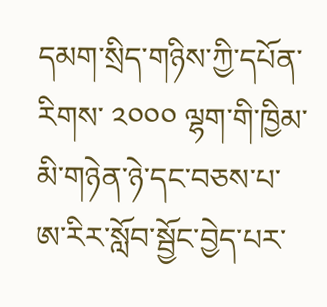དམག་སྲིད་གཉིས་ཀྱི་དཔོན་རིགས་ ༢༠༠༠ ལྷག་གི་ཁྱིམ་མི་གཉེན་ཉེ་དང་བཅས་པ་ཨ་རིར་སློབ་སྦྱོང་བྱེད་པར་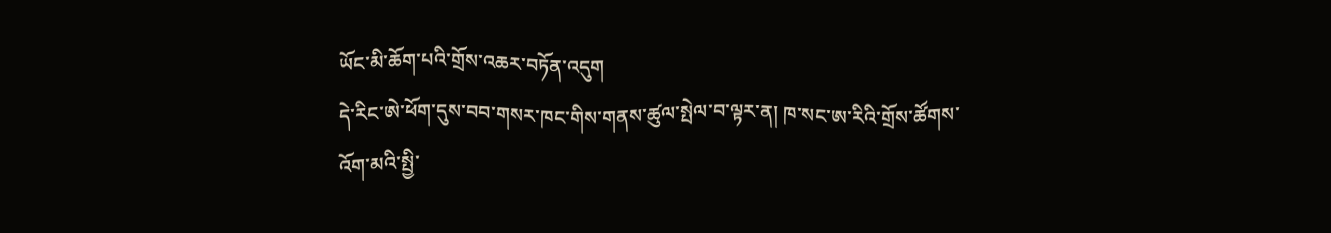ཡོང་མི་ཆོག་པའི་གྲོས་འཆར་བཏོན་འདུག
དེ་རིང་ཨེ་ཕོག་དུས་བབ་གསར་ཁང་གིས་གནས་ཚུལ་སྤེལ་བ་ལྟར་ན། ཁ་སང་ཨ་རིའི་གྲོས་ཚོགས་འོག་མའི་སྤྱི་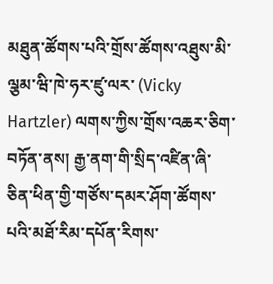མཐུན་ཚོགས་པའི་གྲོས་ཚོགས་འཐུས་མི་ལྕམ་ཝི་ཁེ་ཧར་ཛུ་ལར་ (Vicky Hartzler) ལགས་ཀྱིས་གྲོས་འཆར་ཅིག་བཏོན་ནས། རྒྱ་ནག་གི་སྲིད་འཛིན་ཞི་ཅིན་ཕིན་གྱི་གཙོས་དམར་ཤོག་ཚོགས་པའི་མཐོ་རིམ་དཔོན་རིགས་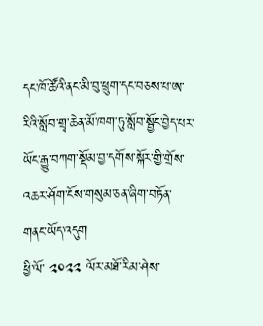དང་ཁོ་ཚོའི་ནང་མི་བུ་ཕྲུག་དང་བཅས་པ་ཨ་རིའི་སློབ་གྲྭ་ཆེན་མོ་ཁག་ཏུ་སློབ་སྦྱོང་བྱེད་པར་ཡོང་རྒྱུ་བཀག་སྡོམ་བྱ་དགོས་སྐོར་གྱི་གྲོས་འཆར་ཤོག་ངོས་གསུམ་ཅན་ཞིག་བཏོན་གནང་ཡོད་འདུག
ཕྱི་ལོ་ ༢༠༢༢ ལོར་མཐོ་རིམ་ཤེས་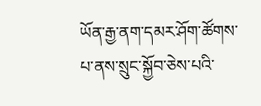ཡོན་རྒྱ་ནག་དམར་ཤོག་ཚོགས་པ་ནས་སྲུང་སྐྱོབ་ཅེས་པའི་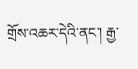གྲོས་འཆར་དེའི་ནང་། རྒྱ་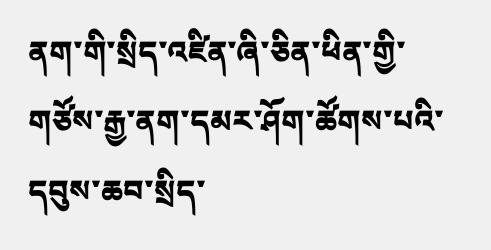ནག་གི་སྲིད་འཛིན་ཞི་ཅིན་ཕིན་གྱི་གཙོས་རྒྱ་ནག་དམར་ཤོག་ཚོགས་པའི་དབུས་ཆབ་སྲིད་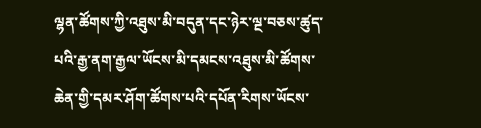ལྷན་ཚོགས་ཀྱི་འཐུས་མི་བདུན་དང་ཉེར་ལྔ་བཅས་ཚུད་པའི་རྒྱ་ནག་རྒྱལ་ཡོངས་མི་དམངས་འཐུས་མི་ཚོགས་ཆེན་གྱི་དམར་ཤོག་ཚོགས་པའི་དཔོན་རིགས་ཡོངས་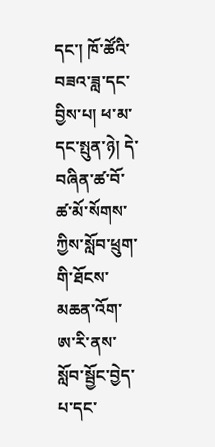དང་། ཁོ་ཚོའི་བཟའ་ཟླ་དང་བྱིས་པ། ཕ་མ་དང་སྤུན་ཉེ། དེ་བཞིན་ཚ་བོ་ཚ་མོ་སོགས་ཀྱིས་སློབ་ཕྲུག་གི་ཐོངས་མཆན་འོག་ཨ་རི་ནས་སློབ་སྦྱོང་བྱེད་པ་དང་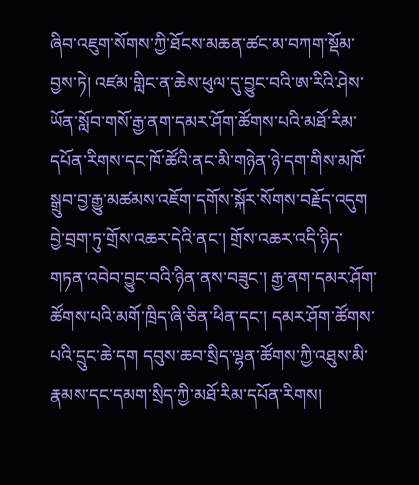ཞིབ་འཇུག་སོགས་ཀྱི་ཐོངས་མཆན་ཚང་མ་བཀག་སྡོམ་བྱས་ཏེ། འཛམ་གླིང་ན་ཆེས་ཕུལ་དུ་བྱུང་བའི་ཨ་རིའི་ཤེས་ཡོན་སློབ་གསོ་རྒྱ་ནག་དམར་ཤོག་ཚོགས་པའི་མཐོ་རིམ་དཔོན་རིགས་དང་ཁོ་ཚོའི་ནང་མི་གཉེན་ཉེ་དག་གིས་མཁོ་སྒྲུབ་བྱ་རྒྱུ་མཚམས་འཇོག་དགོས་སྐོར་སོགས་བརྗོད་འདུག
བྱེ་བྲག་ཏུ་གྲོས་འཆར་དེའི་ནང་། གྲོས་འཆར་འདི་ཉིད་གཏན་འབེབ་བྱུང་བའི་ཉིན་ནས་བཟུང་། རྒྱ་ནག་དམར་ཤོག་ཚོགས་པའི་མགོ་ཁྲིད་ཞི་ཅིན་ཕིན་དང་། དམར་ཤོག་ཚོགས་པའི་དྲུང་ཆེ་དག དབུས་ཆབ་སྲིད་ལྷན་ཚོགས་ཀྱི་འཐུས་མི་རྣམས་དང་དམག་སྲིད་ཀྱི་མཐོ་རིམ་དཔོན་རིགས།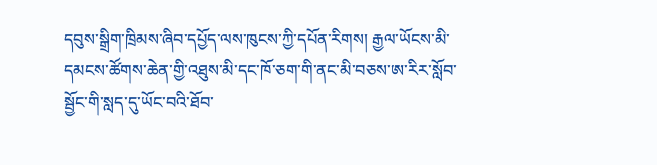དབུས་སྒྲིག་ཁྲིམས་ཞིབ་དཔྱོད་ལས་ཁུངས་ཀྱི་དཔོན་རིགས། རྒྱལ་ཡོངས་མི་དམངས་ཚོགས་ཆེན་གྱི་འཐུས་མི་དང་ཁོ་ཅག་གི་ནང་མི་བཅས་ཨ་རིར་སློབ་སྦྱོང་གི་སླད་དུ་ཡོང་བའི་ཐོབ་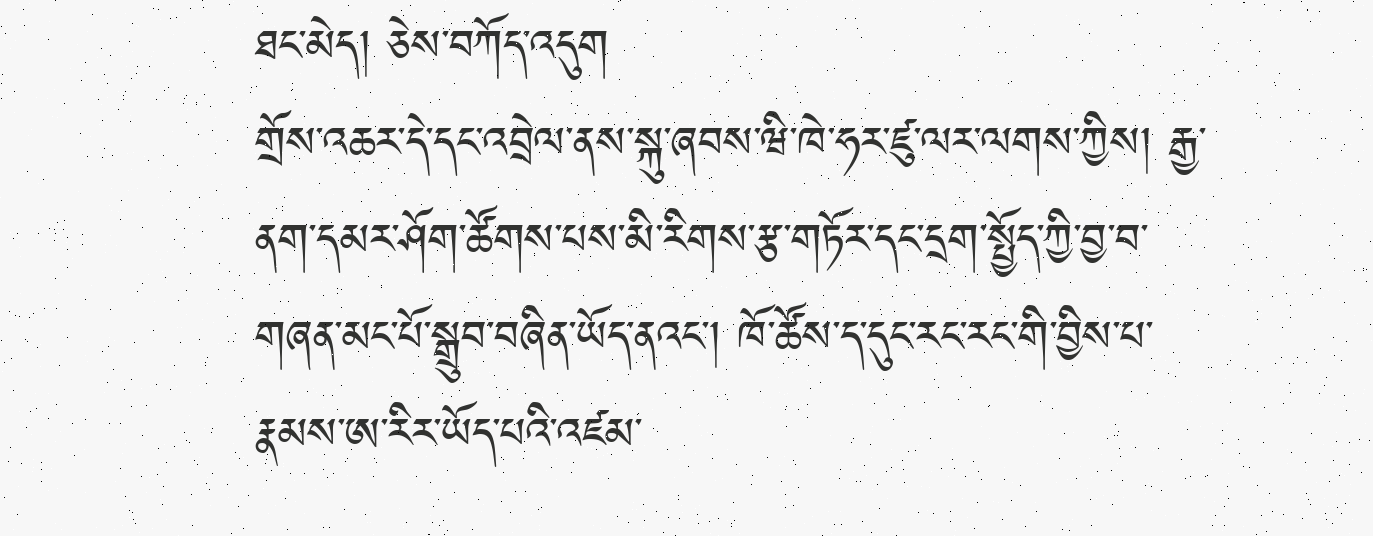ཐང་མེད། ཅེས་བཀོད་འདུག
གྲོས་འཆར་དེ་དང་འབྲེལ་ནས་སྐུ་ཞབས་ཝི་ཁེ་ཧར་ཛུ་ལར་ལགས་ཀྱིས། རྒྱ་ནག་དམར་ཤོག་ཚོགས་པས་མི་རིགས་རྩ་གཏོར་དང་དྲག་སྤྱོད་ཀྱི་བྱ་བ་གཞན་མང་པོ་སྒྲུབ་བཞིན་ཡོད་ནའང་། ཁོ་ཚོས་ད་དུང་རང་རང་གི་བྱིས་པ་རྣམས་ཨ་རིར་ཡོད་པའི་འཛམ་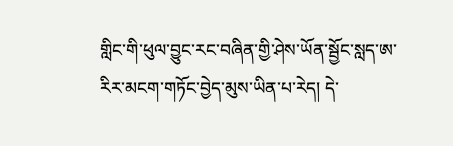གླིང་གི་ཕུལ་བྱུང་རང་བཞིན་གྱི་ཤེས་ཡོན་སྦྱོང་སླད་ཨ་རིར་མངག་གཏོང་བྱེད་མུས་ཡིན་པ་རེད། དེ་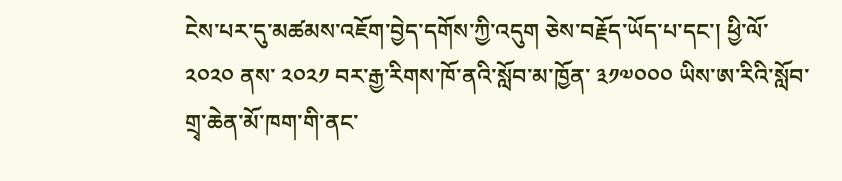ངེས་པར་དུ་མཚམས་འཇོག་བྱེད་དགོས་ཀྱི་འདུག ཅེས་བརྗོད་ཡོད་པ་དང་། ཕྱི་ལོ་ ༢༠༢༠ ནས་ ༢༠༢༡ བར་རྒྱ་རིགས་ཁོ་ནའི་སློབ་མ་ཁྱོན་ ༣༡༧༠༠༠ ཡིས་ཨ་རིའི་སློབ་གྲྭ་ཆེན་མོ་ཁག་གི་ནང་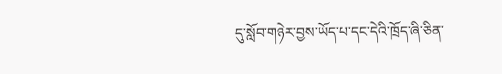དུ་སློབ་གཉེར་བྱས་ཡོད་པ་དང་དེའི་ཁྲོད་ཞི་ཅིན་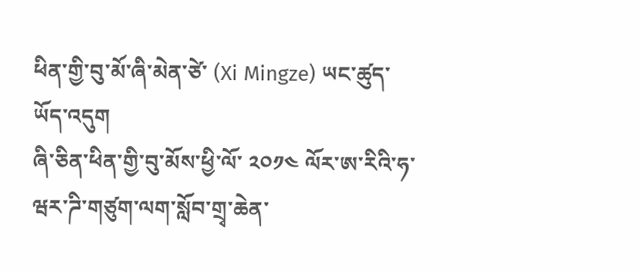ཕིན་གྱི་བུ་མོ་ཞི་མེན་ཙེ་ (Xi Mingze) ཡང་ཚུད་ཡོད་འདུག
ཞི་ཅིན་ཕིན་གྱི་བུ་མོས་ཕྱི་ལོ་ ༢༠༡༤ ལོར་ཨ་རིའི་ཧ་ཝར་ཌི་གཙུག་ལག་སློབ་གྲྭ་ཆེན་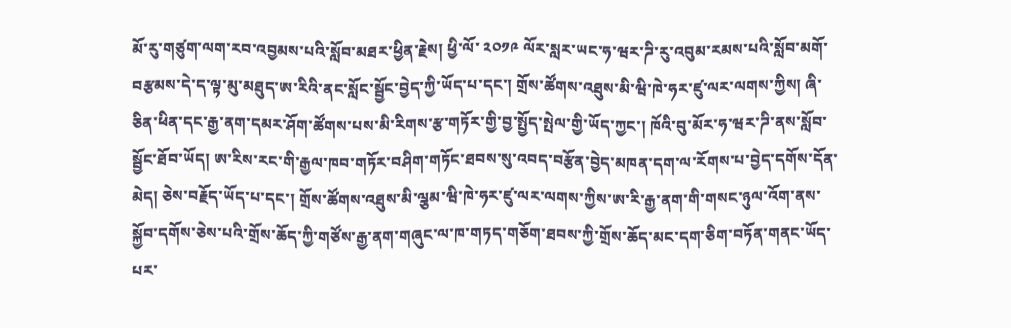མོ་རུ་གཙུག་ལག་རབ་འབྱམས་པའི་སློབ་མཐར་ཕྱིན་རྗེས། ཕྱི་ལོ་ ༢༠༡༩ ལོར་སླར་ཡང་ཧ་ཝར་ཌི་རུ་འབུམ་རམས་པའི་སློབ་མགོ་བརྩམས་དེ་ད་ལྟ་མུ་མཐུད་ཨ་རིའི་ནང་སློང་སྦྱོང་བྱེད་ཀྱི་ཡོད་པ་དང་། གྲོས་ཚོགས་འཐུས་མི་ཝི་ཁེ་ཧར་ཛུ་ལར་ལགས་ཀྱིས། ཞི་ཅིན་ཕིན་དང་རྒྱ་ནག་དམར་ཤོག་ཚོགས་པས་མི་རིགས་རྩ་གཏོར་གྱི་བྱ་སྤྱོད་སྤེལ་གྱི་ཡོད་ཀྱང་། ཁོའི་བུ་མོར་ཧ་ཝར་ཌི་ནས་སློབ་སྦྱོང་ཐོབ་ཡོད། ཨ་རིས་རང་གི་རྒྱལ་ཁབ་གཏོར་བཤིག་གཏོང་ཐབས་སུ་འབད་བརྩོན་བྱེད་མཁན་དག་ལ་རོགས་པ་བྱེད་དགོས་དོན་མེད། ཅེས་བརྗོད་ཡོད་པ་དང་། གྲོས་ཚོགས་འཐུས་མི་ལྕམ་ཝི་ཁེ་ཧར་ཛུ་ལར་ལགས་ཀྱིས་ཨ་རི་རྒྱ་ནག་གི་གསང་ཉུལ་འོག་ནས་སྐྱོབ་དགོས་ཅེས་པའི་གྲོས་ཆོད་ཀྱི་གཙོས་རྒྱ་ནག་གཞུང་ལ་ཁ་གཏད་གཅོག་ཐབས་ཀྱི་གྲོས་ཆོད་མང་དག་ཅིག་བཏོན་གནང་ཡོད་པར་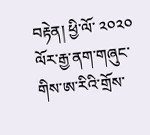བརྟེན། ཕྱི་ལོ་ ༢༠༢༠ ལོར་རྒྱ་ནག་གཞུང་གིས་ཨ་རིའི་གྲོས་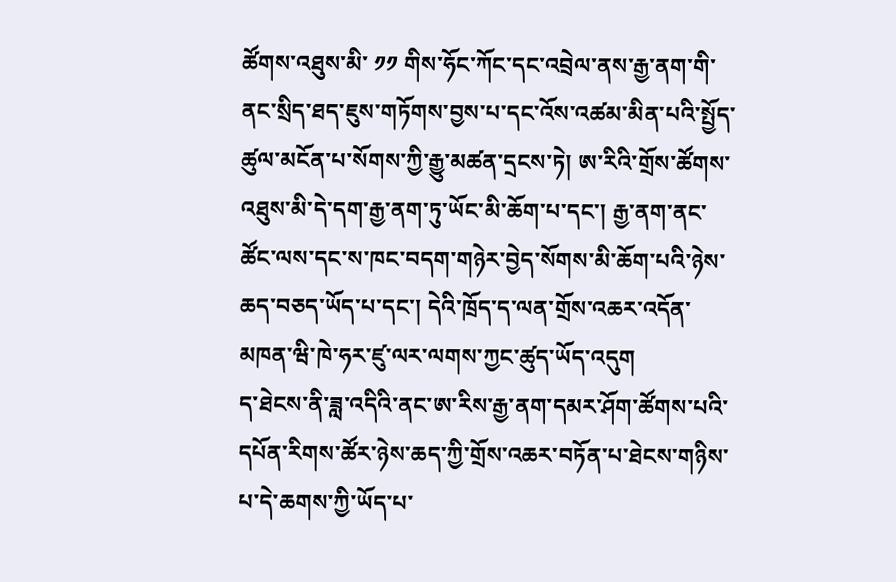ཚོགས་འཐུས་མི་ ༡༡ གིས་ཧོང་ཀོང་དང་འབྲེལ་ནས་རྒྱ་ནག་གི་ནང་སྲིད་ཐད་ཇུས་གཏོགས་བྱས་པ་དང་འོས་འཚམ་མིན་པའི་སྤྱོད་ཚུལ་མངོན་པ་སོགས་ཀྱི་རྒྱུ་མཚན་དྲངས་ཏེ། ཨ་རིའི་གྲོས་ཚོགས་འཐུས་མི་དེ་དག་རྒྱ་ནག་ཏུ་ཡོང་མི་ཆོག་པ་དང་། རྒྱ་ནག་ནང་ཚོང་ལས་དང་ས་ཁང་བདག་གཉེར་བྱེད་སོགས་མི་ཆོག་པའི་ཉེས་ཆད་བཅད་ཡོད་པ་དང་། དེའི་ཁྲོད་ད་ལན་གྲོས་འཆར་འདོན་མཁན་ཝི་ཁེ་ཧར་ཛུ་ལར་ལགས་ཀྱང་ཚུད་ཡོད་འདུག
ད་ཐེངས་ནི་ཟླ་འདིའི་ནང་ཨ་རིས་རྒྱ་ནག་དམར་ཤོག་ཚོགས་པའི་དཔོན་རིགས་ཚོར་ཉེས་ཆད་ཀྱི་གྲོས་འཆར་བཏོན་པ་ཐེངས་གཉིས་པ་དེ་ཆགས་ཀྱི་ཡོད་པ་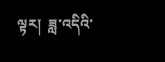ལྟར།  ཟླ་འདིའི་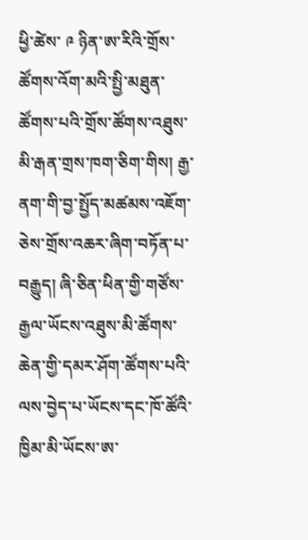ཕྱི་ཚེས་ ༩ ཉིན་ཨ་རིའི་གྲོས་ཚོགས་འོག་མའི་སྤྱི་མཐུན་ཚོགས་པའི་གྲོས་ཚོགས་འཐུས་མི་རྒན་གྲས་ཁག་ཅིག་གིས། རྒྱ་ནག་གི་བྱ་སྤྱོད་མཚམས་འཇོག་ཅེས་གྲོས་འཆར་ཞིག་བཏོན་པ་བརྒྱུད། ཞི་ཅིན་ཕིན་གྱི་གཙོས་རྒྱལ་ཡོངས་འཐུས་མི་ཚོགས་ཆེན་གྱི་དམར་ཤོག་ཚོགས་པའི་ལས་བྱེད་པ་ཡོངས་དང་ཁོ་ཚོའི་ཁྱིམ་མི་ཡོངས་ཨ་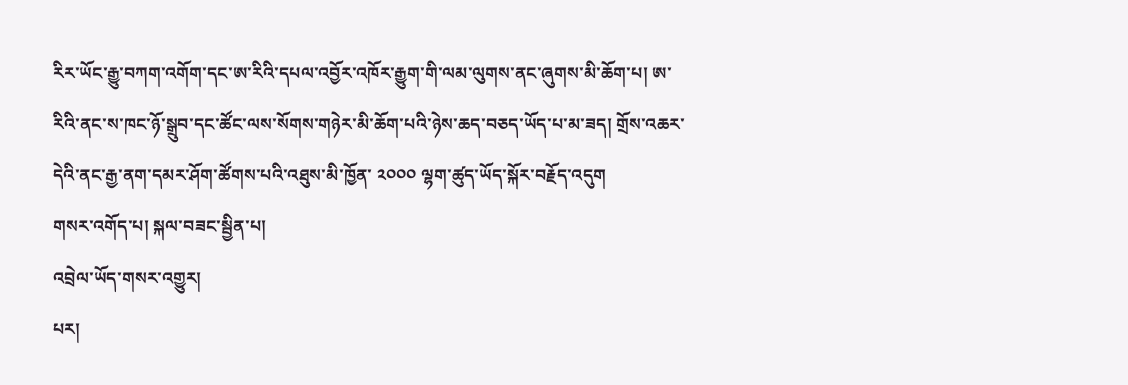རིར་ཡོང་རྒྱུ་བཀག་འགོག་དང་ཨ་རིའི་དཔལ་འབྱོར་འཁོར་རྒྱུག་གི་ལམ་ལུགས་ནང་ཞུགས་མི་ཆོག་པ། ཨ་རིའི་ནང་ས་ཁང་ཉོ་སྒྲུབ་དང་ཚོང་ལས་སོགས་གཉེར་མི་ཆོག་པའི་ཉེས་ཆད་བཅད་ཡོད་པ་མ་ཟད། གྲོས་འཆར་དེའི་ནང་རྒྱ་ནག་དམར་ཤོག་ཚོགས་པའི་འཐུས་མི་ཁྱོན་ ༢༠༠༠ ལྷག་ཚུད་ཡོད་སྐོར་བརྗོད་འདུག
གསར་འགོད་པ། སྐལ་བཟང་སྦྱིན་པ།
འབྲེལ་ཡོད་གསར་འགྱུར།
པར།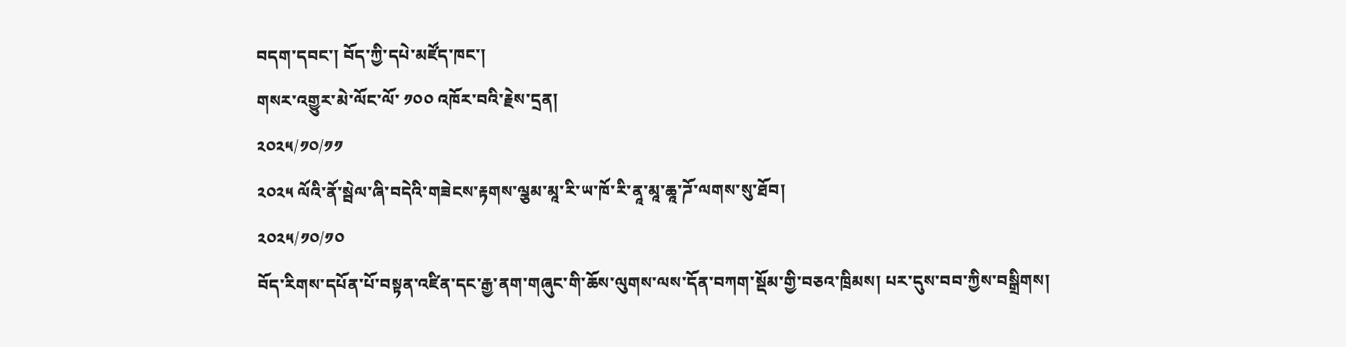བདག་དབང་། བོད་ཀྱི་དཔེ་མཛོད་ཁང་།
གསར་འགྱུར་མེ་ལོང་ལོ་ ༡༠༠ འཁོར་བའི་རྗེས་དྲན།
༢༠༢༥/༡༠/༡༡
༢༠༢༥ ལོའི་ནོ་སྦེལ་ཞི་བདེའི་གཟེངས་རྟགས་ལྕམ་མཱ་རི་ཡ་ཁོ་རི་ནཱ་མཱ་ཆཱ་ཌོ་ལགས་སུ་ཐོབ།
༢༠༢༥/༡༠/༡༠
བོད་རིགས་དཔོན་པོ་བསྟན་འཛིན་དང་རྒྱ་ནག་གཞུང་གི་ཆོས་ལུགས་ལས་དོན་བཀག་སྡོམ་གྱི་བཅའ་ཁྲིམས། པར་དུས་བབ་ཀྱིས་བསྒྲིགས།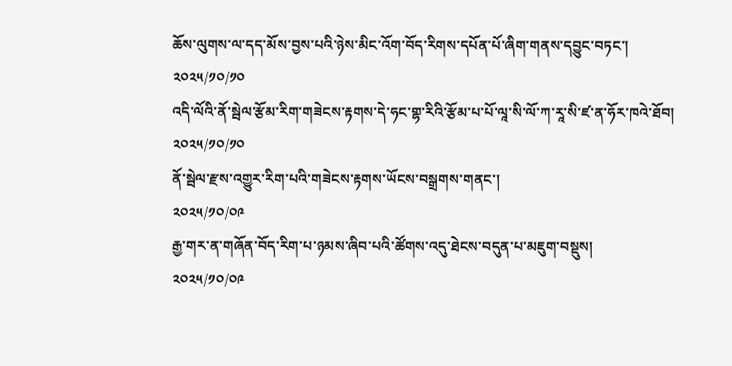ཆོས་ལུགས་ལ་དད་མོས་བྱས་པའི་ཉེས་མིང་འོག་བོད་རིགས་དཔོན་པོ་ཞིག་གནས་དབྱུང་བཏང་།
༢༠༢༥/༡༠/༡༠
འདི་ལོའི་ནོ་སྦེལ་རྩོམ་རིག་གཟེངས་རྟགས་དེ་ཧང་གྷ་རིའི་རྩོམ་པ་པོ་ལཱ་སི་ལོ་ཀ་རཱ་སི་ཛ་ན་ཧོར་ཁའེ་ཐོབ།
༢༠༢༥/༡༠/༡༠
ནོ་སྦེལ་རྫས་འགྱུར་རིག་པའི་གཟེངས་རྟགས་ཡོངས་བསྒྲགས་གནང་།
༢༠༢༥/༡༠/༠༩
རྒྱ་གར་ན་གཞོན་བོད་རིག་པ་ཉམས་ཞིབ་པའི་ཚོགས་འདུ་ཐེངས་བདུན་པ་མཇུག་བསྡུས།
༢༠༢༥/༡༠/༠༩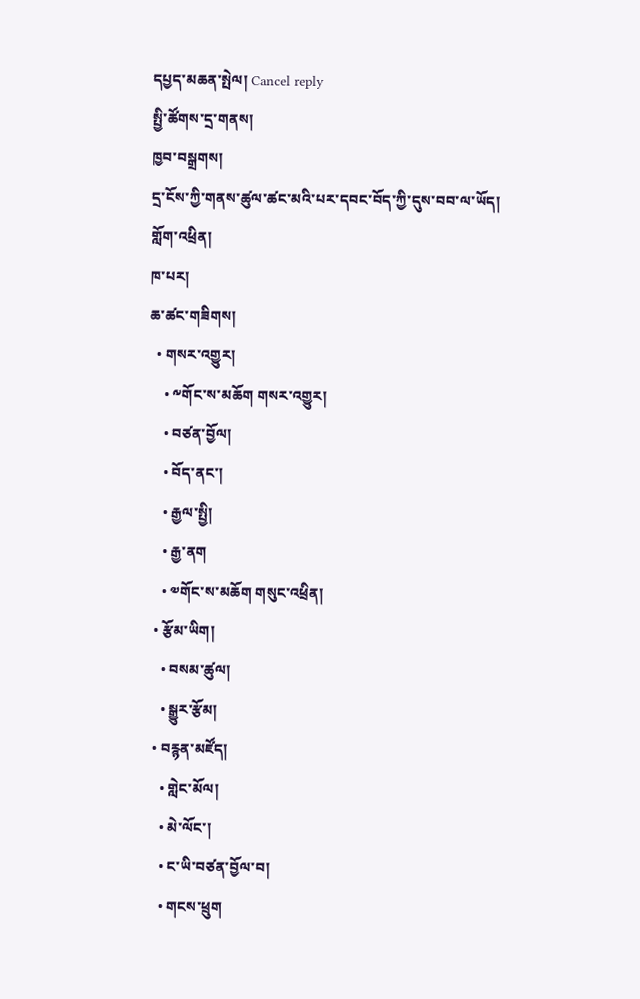དཔྱད་མཆན་སྤེལ། Cancel reply
སྤྱི་ཚོགས་དྲ་གནས།
ཁྱབ་བསྒྲགས།
དྲ་ངོས་ཀྱི་གནས་ཚུལ་ཚང་མའི་པར་དབང་བོད་ཀྱི་དུས་བབ་ལ་ཡོད།
གློག་འཕྲིན།
ཁ་པར།
ཆ་ཚང་གཟིགས།
  • གསར་འགྱུར།
    • ༸གོང་ས་མཆོག གསར་འགྱུར།
    • བཙན་བྱོལ།
    • བོད་ནང་།
    • རྒྱལ་སྤྱི།
    • རྒྱ་ནག
    • ༧གོང་ས་མཆོག གསུང་འཕྲིན།
  • རྩོམ་ཡིག།
    • བསམ་ཚུལ།
    • སྒྱུར་རྩོམ།
  • བརྙན་མཛོད།
    • གླེང་མོལ།
    • མེ་ལོང་།
    • ང་ཡི་བཙན་བྱོལ་བ།
    • གངས་ཕྲུག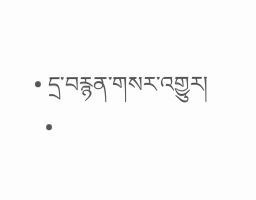• དྲ་བརྙན་གསར་འགྱུར།
  •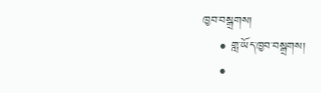ཁྱབ་བསྒྲགས།
    • གླ་ཡོད་ཁྱབ་བསྒྲགས།
    •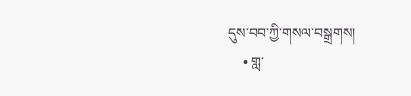དུས་བབ་ཀྱི་གསལ་བསྒྲགས།
    • གླ་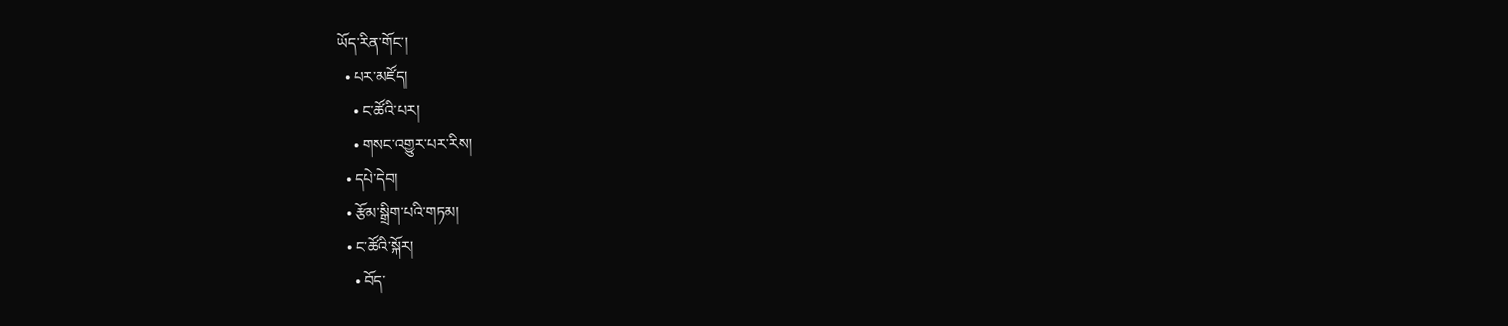ཡོད་རིན་གོང་།
  • པར་མཛོད།
    • ང་ཚོའི་པར།
    • གསང་འགྱུར་པར་རིས།
  • དཔེ་དེབ།
  • རྩོམ་སྒྲིག་པའི་གཏམ།
  • ང་ཚོའི་སྐོར།
    • བོད་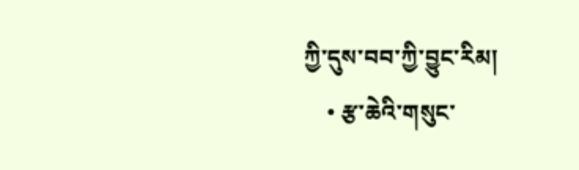ཀྱི་དུས་བབ་ཀྱི་བྱུང་རིམ།
    • རྩ་ཆེའི་གསུང་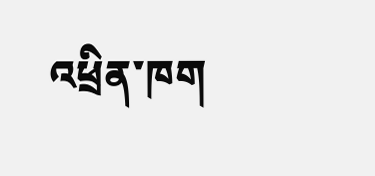འཕྲིན་ཁག